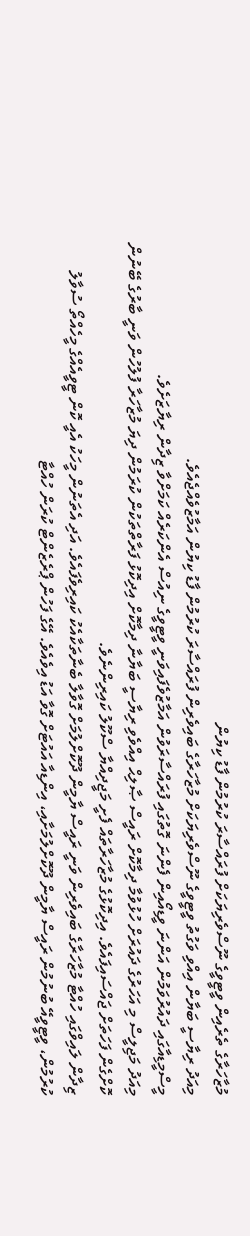މުޒާހަރާގެ ތެރެއިން ވީޓީވީގެ ނޫސްވެރިޔަކަށް ފުރައްސާރަ ކުރުމުން ފާޑު ކިޔުން
މިއަދު ރިޔާސީ ބަޔާން އިއްވި ވަގުތު ވީޓީވީގެ ނޫސްވެރިޔަކަށް މުޒާހަރާގެ ބައިވެރިން ފުރައްސާރަ ކުރުމުން ފާޑު ކިޔުން އަމާޒުވެއްޖެއެވެ.
މީސްމީޑިއާގައި ދައުރުވަމުން އަންނަ ވީޑިއޯއިން ފެންނަ ގޮތުގައި ފުރައްސާރަވުން އަމާޒުވެފައިވަނީ ވީޓީވީގެ ނިއުސް އެންކަރެއް ކަމަށްވާ ޒިދާން ރިޔާޒަށެވެ.
މިއަދު މަޖިލީސް މި އަހަރުގެ ދައުރަށް ހުޅުވުމާ ދިމާކޮށް ރައީސް ޞާލިޙް އިއްވެވި ރިޔާސީ ބަޔާނާ ދިމާކޮށް އިދިކޮޅު ފަރާތްތަކުން ކުރަމުން ދިޔަ މުޒާހަރާ ފުލުހުން ވަނީ ބާރުގެ ބޭނުން ކޮށްގެން ފަހަތަށް ޖައްސައިފައެވެ. އިދިކޮޅުގެ މުޒާހަރާތައް ފެށީ މަޖީދިއްޔާ ސްކޫލު ކައިރިންނެވެ.
ޒިދާން ލައިވްގައި ހުއްޓާ މުޒާހަރާގެ ބައިވެރިން ވަނީ ރައީސް ޔާމީން ދޫކޮށްލުމަށް ގޮވާލާ ބެނާތަކާއެކު ކައިރިވެފައެވެ. އަދި އެތަނުން މީހަކު އެއީ ކޮން ޓީވީއެއްގެ މީހެއްތޯ ސުވާލު ކުރުމުން، ވީޓީވީއޭ ބުނުމުން ރައީސް ޔާމީން ދޫކޮށްލުމަށާއި، އިންޑިއާ އައުޓަށް ގޮވާ އަޑު އިވެއެވެ. އޭގެ ފަހުން ޕްރެޒެންޓް ކުރަން ހުއްޓާ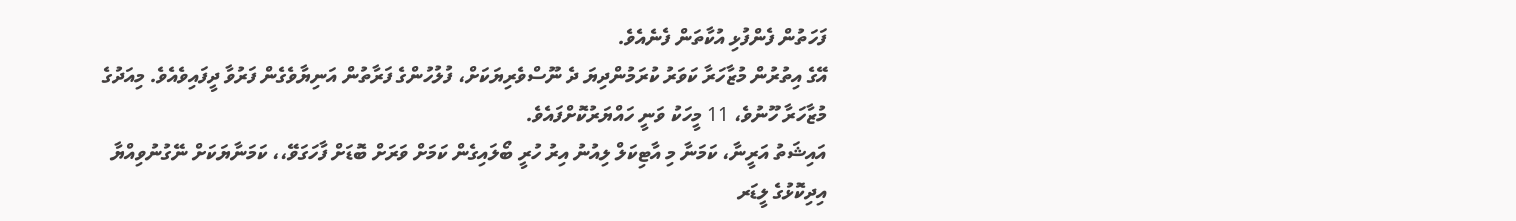ފަހަތުން ފެންފުޅި އުކާތަން ފެނެއެވެ.
އޭގެ އިތުރުން މުޒާހަރާ ކަވަރު ކުރަމުންދިޔަ ދެ ނޫސްވެރިޔަކަށް، ފުލުހުންގެ ފަރާތުން އަނިޔާވެގެން ފަރުވާ ދީފައިވެއެވެ. މިއަދުގެ މުޒާހަރާ ހޫނުވެ، 11 މީހަކު ވަނީ ހައްޔަރުކޮށްފައެވެ.
އައިޝަތު އަރީނާ، ކަމަނާ މި އާޓިކަލް ލިއުނު އިރު ހުރީ ބޯލައިގެން ކަމަށް ވަރަށް ބޮޑަށް ފާހަގަވޭ،، ކަމަނާޔަކަށް ނޭގުނުވިއްޔާ އިދިކޮޅުގެ ލީޑަރ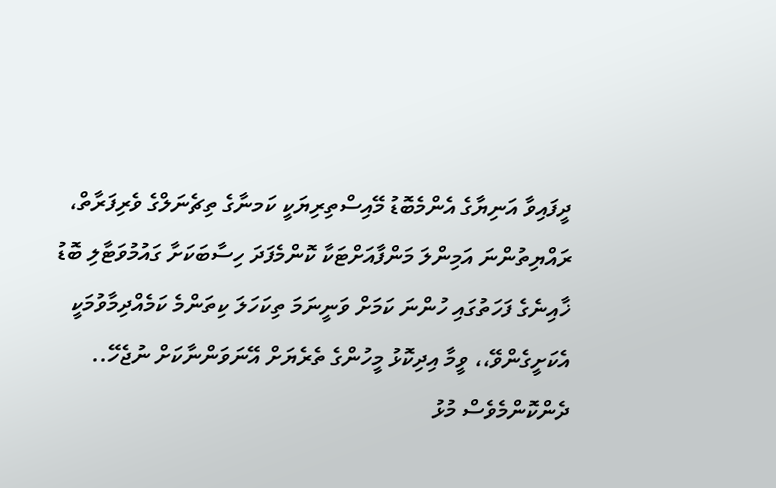ދީފައިވާ އަނިޔާގެ އެންމެބޮޑު މޭއިސްތިރިޔަކީ ކަމނާގެ ތިޗެނަލްގެ ވެރިފަރާތް، ރައްޔިތުންނަ އަމިންލަ މަންފާއަށްޓަކާ ކޮންމެފަދަ ހިސާބަކަށާ ގައުމުވަޓާލި ބޮޑު ޚާއިނެގެ ފަހަތުގައި ހުންނަ ކަމަށް ވަނީނަމަ ތިކަހަލަ ކިތަންމެ ކަމެއްދިމާވުމަކީ އެކަށީގެންވޭ،، ވީމާ އިދިކޮޅު މީހުންގެ ތެރެޔަށް އޭނަވަންނާކަށް ނުޖެހޭ..
ދެންކޮންމެވެސް މުޅު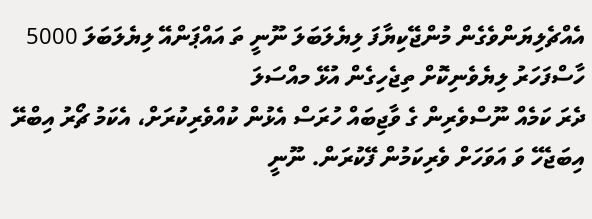އެއްޗެލިޔަންވެގެން މުންޖޭކިޔާފަ ލިޔެލަބަލަ ނޫނީ ތަ އައްޕަންއޭ ލިޔެލަބަލަ 5000 ހާސްފަހަރު ލިޔެވެނިކޮށް ތިޖެހިގެން އުޅޭ މއްސަލަ
ދެރަ ކަމެއް ނޫސްވެރިން ގެ ވާޖިބައް ހުރަސް އެޅުން ކުއްވެރިކުރަށް، އެކަމު ޗޯރު އިބްރޭ އިބަޖެހޭ ވަ އަވަހަށް ވެރިކަމުން ފޭކުރަން. ނޫނީ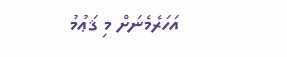އަހަރެމެނަށް މި ޤަޢުމު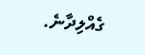ގެއްލިދާނެ.